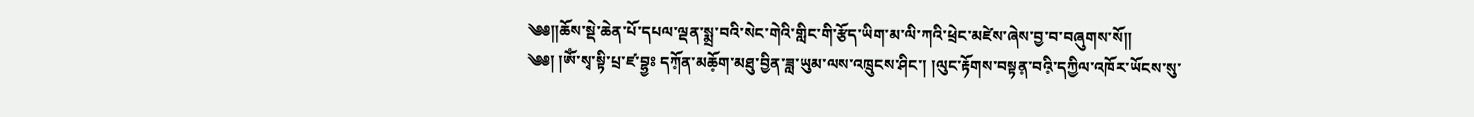༄༅།།ཆོས་སྡེ་ཆེན་པོ་དཔལ་ལྡན་སྨྲ་བའི་སེང་གེའི་གླིང་གི་རྩོད་ཡིག་མ་ལི་ཀའི་ཕྲེང་མཛེས་ཞེས་བྱ་བ་བཞུགས་སོ།།
༄༅། །ཨོཾ་སྭ་སྟི་པྲ་ཛ་བྷྱཿ དཀོ༷ན་མཆོ༷ག་མཐུ་བྱིན་ཟླ་ཡུམ་ལས་འཁྲུངས་ཤིང་། །ལུང་རྟོགས་བསྟན༷་བའི༷་དཀྱིལ་འཁོར་ཡོངས་སུ་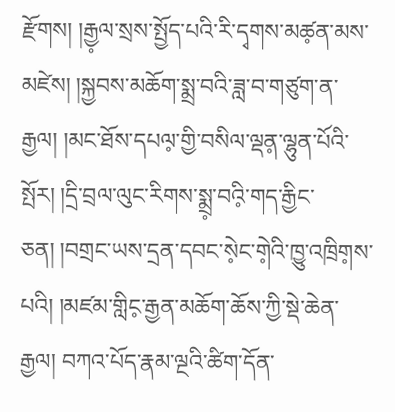རྫོགས། །རྒྱ༷ལ་སྲས་སྤྱོད་པའི་རི་དྭགས་མཚ༷ན་མས་མཛེས། །སྐྱབས་མཆོག་སྨྲ་བའི་ཟླ་བ་གཙུག་ན་རྒྱལ། །མང་ཐོས་དཔལ༷་གྱི་བསིལ་ལྡན༷་ལྷུན་པོའི་སྤོར། །དྲི་བྲལ་ལུང་རིགས་སྨྲ༷་བའི༷་གད་རྒྱིང་ཅན། །བགྲང་ཡས་དྲན་དབང་སེ༷ང་གེ༷འི་ཁྱུ་འཁྲིག༷ས་པའི། །མཛམ་གླིང༷་རྒྱན་མཆོག་ཆོས་ཀྱི་སྡེ་ཆེན་རྒྱལ། བཀའ་པོད་རྣམ་ལྔའི་ཚིག་དོན་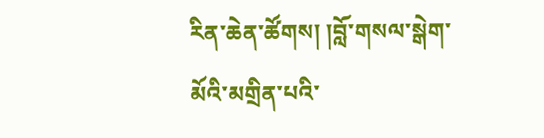རིན་ཆེན་ཚོགས། །བློ་གསལ་སྒེག་མོའི་མགྲིན་པའི་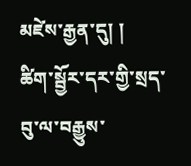མཛེས་རྒྱན་དུ། །
ཚིག་སྦྱོར་དར་གྱི་སྲད་བུ་ལ་བརྒྱུས་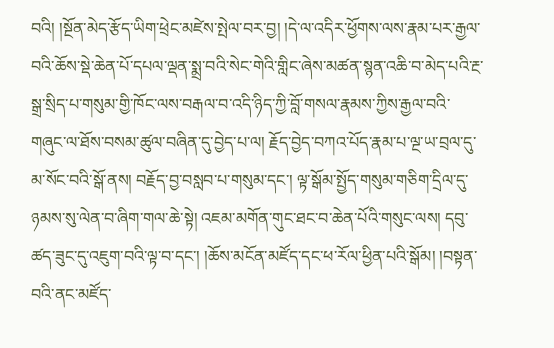བའི། །སྔོན་མེད་རྩོད་ཡིག་ཕྲེང་མཛེས་སྤེལ་བར་བྱ། །དེ་ལ་འདིར་ཕྱོགས་ལས་རྣམ་པར་རྒྱལ་བའི་ཆོས་སྡེ་ཆེན་པོ་དཔལ་ལྡན་སྨྲ་བའི་སེང་གེའི་གླིང་ཞེས་མཚན་སྙན་འཆི་བ་མེད་པའི་རྔ་སྒྲ་སྲིད་པ་གསུམ་གྱི་ཁོང་ལས་བརྒལ་བ་འདི་ཉིད་ཀྱི་བློ་གསལ་རྣམས་ཀྱིས་རྒྱལ་བའི་གཞུང་ལ་ཐོས་བསམ་ཚུལ་བཞིན་དུ་བྱེད་པ་ལ། རྗོད་བྱེད་བཀའ་པོད་རྣམ་པ་ལྔ་ཡ་བྲལ་དུ་མ་སོང་བའི་སྒོ་ནས། བརྗོད་བྱ་བསླབ་པ་གསུམ་དང་། ལྟ་སྒོམ་སྤྱོད་གསུམ་གཅིག་དྲིལ་དུ་ཉམས་སུ་ལེན་བ་ཞིག་གལ་ཆེ་སྟེ། འཇམ་མགོན་གུང་ཐང་བ་ཆེན་པོའི་གསུང་ལས། དབུ་ཚད་ཟུང་དུ་འཇུག་བའི་ལྟ་བ་དང་། །ཆོས་མངོན་མཛོད་དང་ཕ་རོལ་ཕྱིན་པའི་སྒོམ། །བསྟན་བའི་ནང་མཛོད་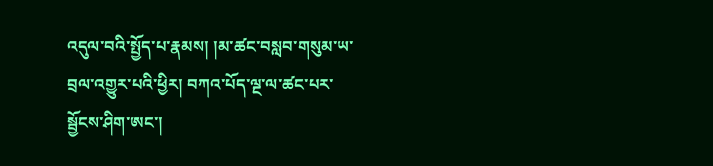འདུལ་བའི་སྤྱོད་པ་རྣམས། །མ་ཚང་བསླབ་གསུམ་ཡ་བྲལ་འགྱུར་པའི་ཕྱིར། བཀའ་པོད་ལྔ་ལ་ཚང་པར་སྦྱོངས་ཤིག་ཨང་།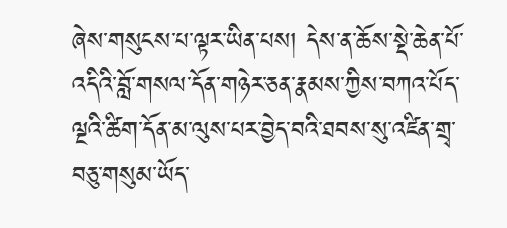ཞེས་གསུངས་པ་ལྟར་ཡིན་པས། དེས་ན་ཆོས་སྡེ་ཆེན་པོ་འདིའི་བློ་གསལ་དོན་གཉེར་ཅན་རྣམས་ཀྱིས་བཀའ་པོད་ལྔའི་ཚིག་དོན་མ་ལུས་པར་བྱེད་བའི་ཐབས་སུ་འཛིན་གྲྭ་བཅུ་གསུམ་ཡོད་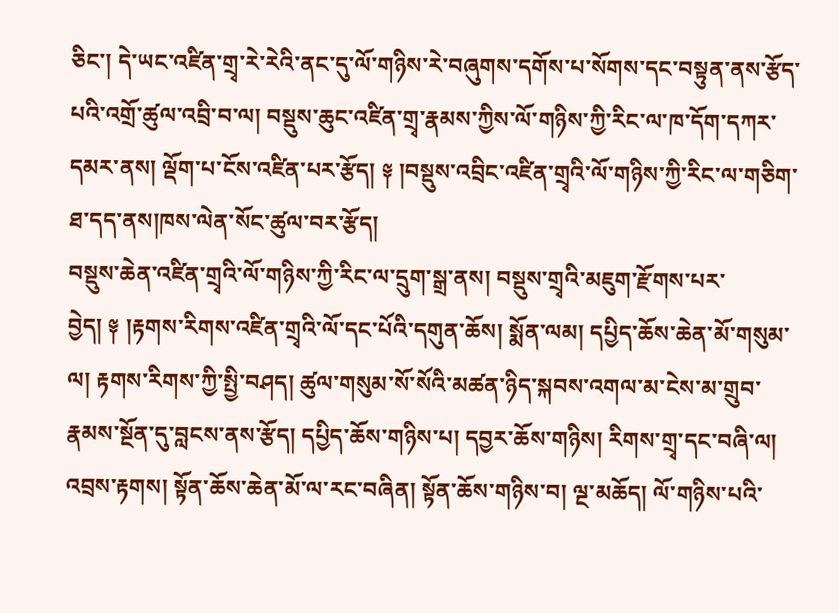ཅིང་། དེ་ཡང་འཛིན་གྲྭ་རེ་རེའི་ནང་དུ་ལོ་གཉིས་རེ་བཞུགས་དགོས་པ་སོགས་དང་བསྟུན་ནས་རྩོད་པའི་འགྲོ་ཚུལ་འབྲི་བ་ལ། བསྡུས་ཆུང་འཛིན་གྲྭ་རྣམས་ཀྱིས་ལོ་གཉིས་ཀྱི་རིང་ལ་ཁ་དོག་དཀར་དམར་ནས། ལྡོག་པ་ངོས་འཛིན་པར་རྩོད། ༈ །བསྡུས་འབྲིང་འཛིན་གྲྭའི་ལོ་གཉིས་ཀྱི་རིང་ལ་གཅིག་ཐ་དད་ནས།ཁས་ལེན་སོང་ཚུལ་བར་རྩོད།
བསྡུས་ཆེན་འཛིན་གྲྭའི་ལོ་གཉིས་ཀྱི་རིང་ལ་དྲུག་སྒྲ་ནས། བསྡུས་གྲྭའི་མཇུག་རྫོགས་པར་བྱེད། ༈ །རྟགས་རིགས་འཛིན་གྲྭའི་ལོ་དང་པོའི་དགུན་ཆོས། སྨོན་ལམ། དཔྱིད་ཆོས་ཆེན་མོ་གསུམ་ལ། རྟགས་རིགས་ཀྱི་སྤྱི་བཤད། ཚུལ་གསུམ་སོ་སོའི་མཚན་ཉིད་སྐབས་འགལ་མ་ངེས་མ་གྲུབ་རྣམས་སྔོན་དུ་བླངས་ནས་རྩོད། དཔྱིད་ཆོས་གཉིས་པ། དབྱར་ཆོས་གཉིས། རིགས་གྲྭ་དང་བཞི་ལ། འབྲས་རྟགས། སྟོན་ཆོས་ཆེན་མོ་ལ་རང་བཞིན། སྟོན་ཆོས་གཉིས་བ། ལྔ་མཆོད། ལོ་གཉིས་པའི་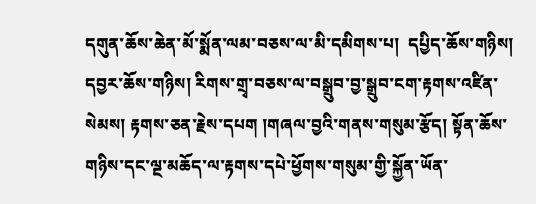དགུན་ཆོས་ཆེན་མོ་སྨོན་ལམ་བཅས་ལ་མི་དམིགས་པ།  དཔྱིད་ཆོས་གཉིས། དབྱར་ཆོས་གཉིས། རིགས་གྲྭ་བཅས་ལ་བསྒྲུབ་བྱ་སྒྲུབ་ངག་རྟགས་འཛིན་སེམས། རྟགས་ཅན་རྗེས་དཔག །གཞལ་བྱའི་གནས་གསུམ་རྩོད། སྟོན་ཆོས་གཉིས་དང་ལྔ་མཆོད་ལ་རྟགས་དཔེ་ཕྱོགས་གསུམ་གྱི་སྐྱོན་ཡོན་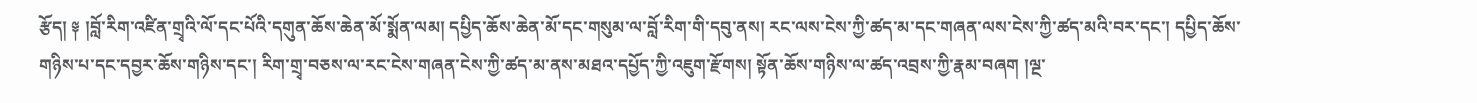རྩོད། ༈ །བློ་རིག་འཛིན་གྲྭའི་ལོ་དང་པོའི་དགུན་ཆོས་ཆེན་མོ་སྨོན་ལམ། དཔྱིད་ཆོས་ཆེན་མོ་དང་གསུམ་ལ་བློ་རིག་གི་དབུ་ནས། རང་ལས་ངེས་ཀྱི་ཚད་མ་དང་གཞན་ལས་ངེས་ཀྱི་ཚད་མའི་བར་དང་། དཔྱིད་ཆོས་གཉིས་པ་དང་དབྱར་ཆོས་གཉིས་དང་། རིག་གྲྭ་བཅས་ལ་རང་ངེས་གཞན་ངེས་ཀྱི་ཚད་མ་ནས་མཐའ་དཔྱོད་ཀྱི་འཇུག་རྫོགས། སྟོན་ཆོས་གཉིས་ལ་ཚད་འབྲས་ཀྱི་རྣམ་བཞག །ལྔ་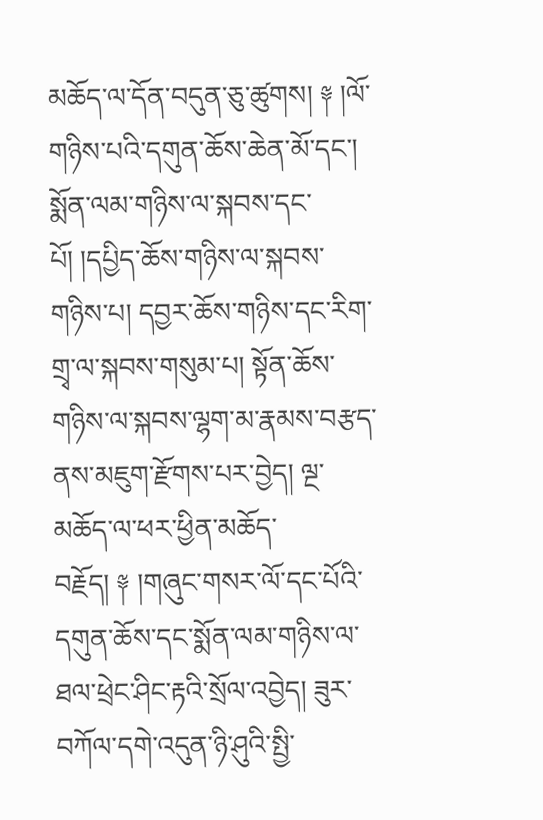མཆོད་ལ་དོན་བདུན་ཅུ་ཚུགས། ༈ །ལོ་གཉིས་པའི་དགུན་ཆོས་ཆེན་མོ་དང་། སྨོན་ལམ་གཉིས་ལ་སྐབས་དང་པོ། །དཔྱིད་ཆོས་གཉིས་ལ་སྐབས་གཉིས་པ། དབྱར་ཆོས་གཉིས་དང་རིག་གྲྭ་ལ་སྐབས་གསུམ་པ། སྟོན་ཆོས་གཉིས་ལ་སྐབས་ལྷག་མ་རྣམས་བརྩད་ནས་མཇུག་རྫོགས་པར་བྱེད། ལྔ་མཆོད་ལ་ཕར་ཕྱིན་མཆོད་བརྗོད། ༈ །གཞུང་གསར་ལོ་དང་པོའི་དགུན་ཆོས་དང་སྨོན་ལམ་གཉིས་ལ་ཐལ་ཕྲེང་ཤིང་རྟའི་སྲོལ་འབྱེད། ཟུར་བཀོལ་དགེ་འདུན་ཉི་ཤུའི་སྤྱི་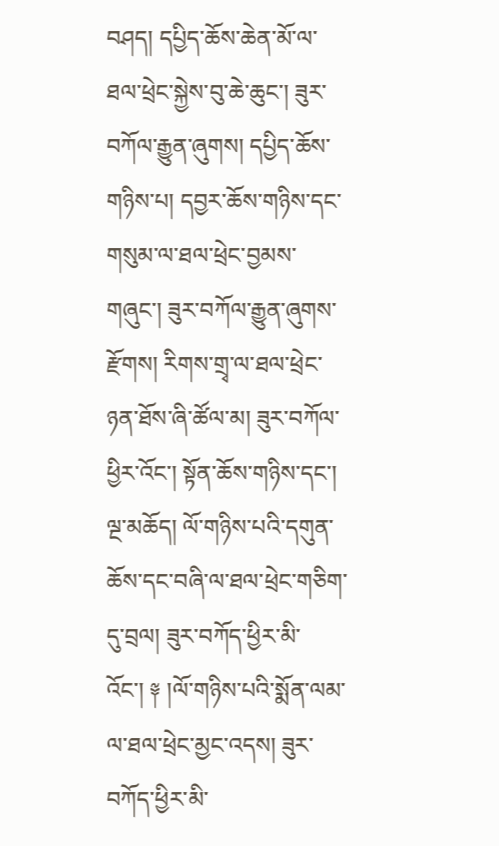བཤད། དཔྱིད་ཆོས་ཆེན་མོ་ལ་ཐལ་ཕྲེང་སྐྱེས་བུ་ཆེ་ཆུང་། ཟུར་བཀོལ་རྒྱུན་ཞུགས། དཔྱིད་ཆོས་གཉིས་པ། དབྱར་ཆོས་གཉིས་དང་གསུམ་ལ་ཐལ་ཕྲེང་བྱམས་གཞུང་། ཟུར་བཀོལ་རྒྱུན་ཞུགས་རྫོགས། རིགས་གྲྭ་ལ་ཐལ་ཕྲེང་ཉན་ཐོས་ཞི་ཚོལ་མ། ཟུར་བཀོལ་ཕྱིར་འོང་། སྟོན་ཆོས་གཉིས་དང་། ལྔ་མཆོད། ལོ་གཉིས་པའི་དགུན་ཆོས་དང་བཞི་ལ་ཐལ་ཕྲེང་གཅིག་དུ་བྲལ། ཟུར་བཀོད་ཕྱིར་མི་འོང་། ༈ །ལོ་གཉིས་པའི་སྨོན་ལམ་ལ་ཐལ་ཕྲེང་མྱང་འདས། ཟུར་བཀོད་ཕྱིར་མི་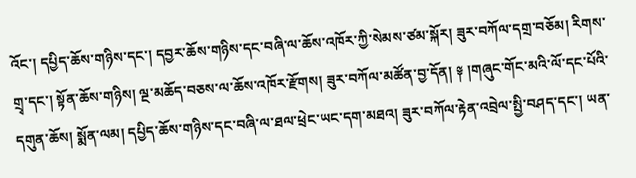འོང་། དཔྱིད་ཆོས་གཉིས་དང་། དབྱར་ཆོས་གཉིས་དང་བཞི་ལ་ཆོས་འཁོར་ཀྱི་སེམས་ཙམ་སྐོར། ཟུར་བཀོལ་དགྲ་བཅོམ། རིགས་གྲྭ་དང་། སྟོན་ཆོས་གཉིས། ལྔ་མཆོད་བཅས་ལ་ཆོས་འཁོར་རྫོགས། ཟུར་བཀོལ་མཚོན་བྱ་དོན། ༈ །གཞུང་གོང་མའི་ལོ་དང་པོའི་དགུན་ཆོས། སྨོན་ལམ། དཔྱིད་ཆོས་གཉིས་དང་བཞི་ལ་ཐལ་ཕྲེང་ཡང་དག་མཐའ། ཟུར་བཀོལ་རྟེན་འབྲེལ་སྤྱི་བཤད་དང་། ཡན་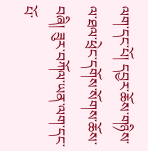ལག་དང་པོ། དབྱར་ཆོས་གཉིས་ལ་ཐལ་ཕྲེང་དགོས་སོགས་ཆོས་བཞི། ཟུར་བཀོལ་ཡན་ལག་དང་པོ་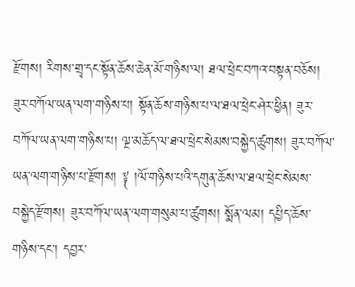རྫོགས། རིགས་གྲྭ་དང་སྟོན་ཆོས་ཆེན་མོ་གཉིས་ལ། ཐལ་ཕྲེང་བཀའ་བསྟན་བཅོས། ཟུར་བཀོལ་ཡན་ལག་གཉིས་པ། སྟོན་ཆོས་གཉིས་པ་ལ་ཐལ་ཕྲེང་ཤེར་ཕྱིན། ཟུར་བཀོལ་ཡན་ལག་གཉིས་པ། ལྔ་མཆོད་ལ་ཐལ་ཕྲེང་སེམས་བསྐྱེད་ཚུགས། ཟུར་བཀོལ་ཡན་ལག་གཉིས་པ་རྫོགས། ༈ །ལོ་གཉིས་པའི་དགུན་ཆོས་ལ་ཐལ་ཕྲེང་སེམས་བསྐྱེད་རྫོགས། ཟུར་བཀོལ་ཡན་ལག་གསུམ་པ་ཚུགས། སྨོན་ལམ། དཔྱིད་ཆོས་གཉིས་དང་། དབྱར་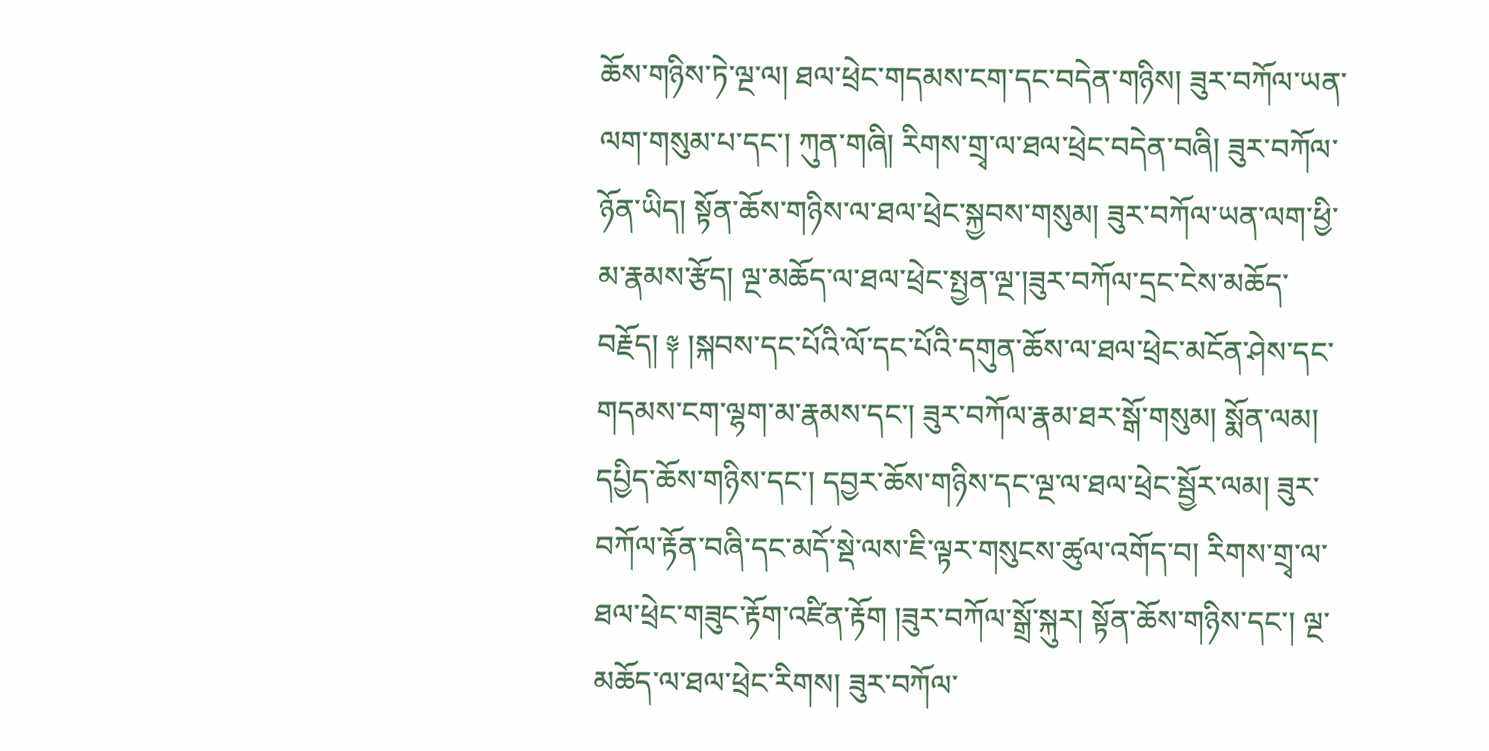ཆོས་གཉིས་ཏེ་ལྔ་ལ། ཐལ་ཕྲེང་གདམས་ངག་དང་བདེན་གཉིས། ཟུར་བཀོལ་ཡན་ལག་གསུམ་པ་དང་། ཀུན་གཞི། རིགས་གྲྭ་ལ་ཐལ་ཕྲེང་བདེན་བཞི། ཟུར་བཀོལ་ཉོན་ཡིད། སྟོན་ཆོས་གཉིས་ལ་ཐལ་ཕྲེང་སྐྱབས་གསུམ། ཟུར་བཀོལ་ཡན་ལག་ཕྱི་མ་རྣམས་རྩོད། ལྔ་མཆོད་ལ་ཐལ་ཕྲེང་སྤྱན་ལྔ་།ཟུར་བཀོལ་དྲང་ངེས་མཆོད་བརྗོད། ༈ །སྐབས་དང་པོའི་ལོ་དང་པོའི་དགུན་ཆོས་ལ་ཐལ་ཕྲེང་མངོན་ཤེས་དང་གདམས་ངག་ལྷག་མ་རྣམས་དང་། ཟུར་བཀོལ་རྣམ་ཐར་སྒོ་གསུམ། སྨོན་ལམ། དཔྱིད་ཆོས་གཉིས་དང་། དབྱར་ཆོས་གཉིས་དང་ལྔ་ལ་ཐལ་ཕྲེང་སྦྱོར་ལམ། ཟུར་བཀོལ་རྟོན་བཞི་དང་མདོ་སྡེ་ལས་ཇི་ལྟར་གསུངས་ཚུལ་འགོད་བ། རིགས་གྲྭ་ལ་ཐལ་ཕྲེང་གཟུང་རྟོག་འཛིན་རྟོག །ཟུར་བཀོལ་སྒྲོ་སྐུར། སྟོན་ཆོས་གཉིས་དང་། ལྔ་མཆོད་ལ་ཐལ་ཕྲེང་རིགས། ཟུར་བཀོལ་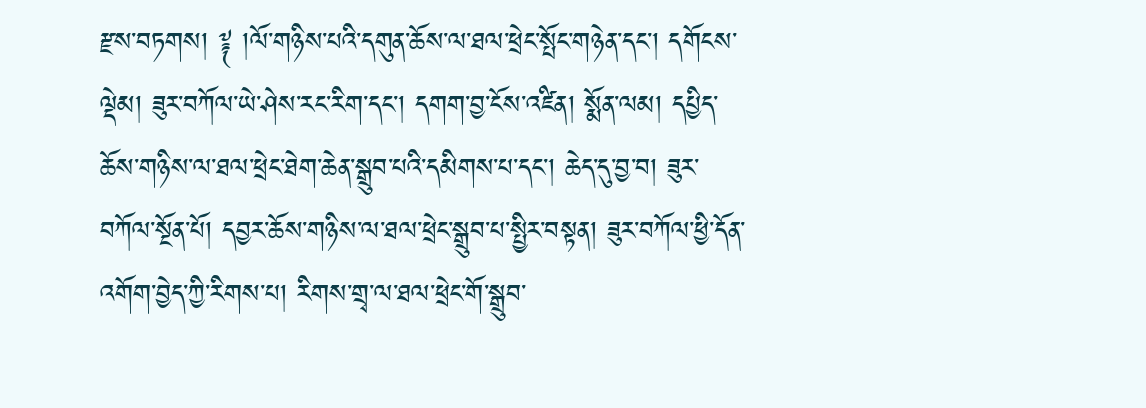རྫས་བཏགས། ༈ །ལོ་གཉིས་པའི་དགུན་ཆོས་ལ་ཐལ་ཕྲེང་སྤོང་གཉེན་དང་། དགོངས་ལྡེམ། ཟུར་བཀོལ་ཡེ་ཤེས་རང་རིག་དང་། དགག་བྱ་ངོས་འཛིན། སྨོན་ལམ། དཔྱིད་ཆོས་གཉིས་ལ་ཐལ་ཕྲེང་ཐེག་ཆེན་སྒྲུབ་པའི་དམིགས་པ་དང་། ཆེད་དུ་བྱ་བ། ཟུར་བཀོལ་སྔོན་པོ། དབྱར་ཆོས་གཉིས་ལ་ཐལ་ཕྲེང་སྒྲུབ་པ་སྤྱིར་བསྟན། ཟུར་བཀོལ་ཕྱི་དོན་འགོག་བྱེད་ཀྱི་རིགས་པ། རིགས་གྲྭ་ལ་ཐལ་ཕྲེང་གོ་སྒྲུབ་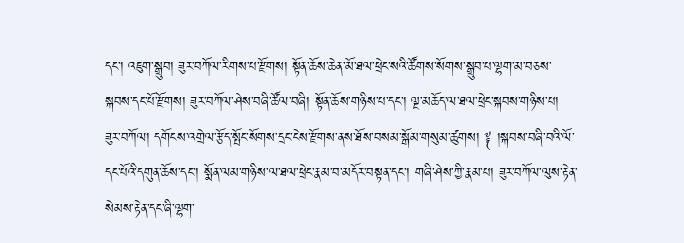དང་། འཇུག་སྒྲུབ། ཟུར་བཀོལ་རིགས་པ་རྫོགས། སྟོན་ཆོས་ཆེན་མོ་ཐལ་ཕྲེང་སའི་ཚོགས་སོགས་སྒྲུབ་པ་ལྷག་མ་བཅས་སྐབས་དང་པོ་རྫོགས། ཟུར་བཀོལ་ཤེས་བཞི་ཚོལ་བཞི། སྟོན་ཆོས་གཉིས་པ་དང་། ལྔ་མཆོད་ལ་ཐལ་ཕྲེང་སྐབས་གཉིས་པ། ཟུར་བཀོལ། དགོངས་འགྲེལ་རྩོད་སྤོང་སོགས་དྲང་ངེས་རྫོགས་ནས་ཐོས་བསམ་སྒོམ་གསུམ་ཚུགས། ༈ །སྐབས་བཞི་བའི་ལོ་དང་པོའི་དགུན་ཆོས་དང་། སྨོན་ལམ་གཉིས་ལ་ཐལ་ཕྲེང་རྣམ་བ་མདོར་བསྟན་དང་། གཞི་ཤེས་ཀྱི་རྣམ་པ། ཟུར་བཀོལ་ལུས་རྟེན་སེམས་རྟེན་དང་ཞི་ལྷག་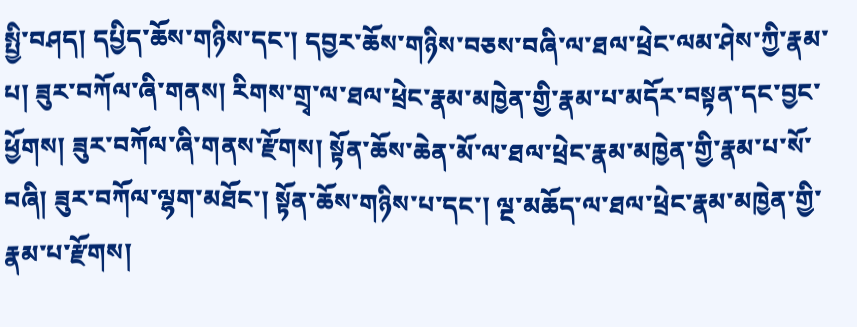སྤྱི་བཤད། དཔྱིད་ཆོས་གཉིས་དང་། དབྱར་ཆོས་གཉིས་བཅས་བཞི་ལ་ཐལ་ཕྲེང་ལམ་ཤེས་ཀྱི་རྣམ་པ། ཟུར་བཀོལ་ཞི་གནས། རིགས་གྲྭ་ལ་ཐལ་ཕྲེང་རྣམ་མཁྱེན་གྱི་རྣམ་པ་མདོར་བསྟན་དང་བྱང་ཕྱོགས། ཟུར་བཀོལ་ཞི་གནས་རྫོགས། སྟོན་ཆོས་ཆེན་མོ་ལ་ཐལ་ཕྲེང་རྣམ་མཁྱེན་གྱི་རྣམ་པ་སོ་བཞི། ཟུར་བཀོལ་ལྷག་མཐོང་། སྟོན་ཆོས་གཉིས་པ་དང་། ལྔ་མཆོད་ལ་ཐལ་ཕྲེང་རྣམ་མཁྱེན་གྱི་རྣམ་པ་རྫོགས།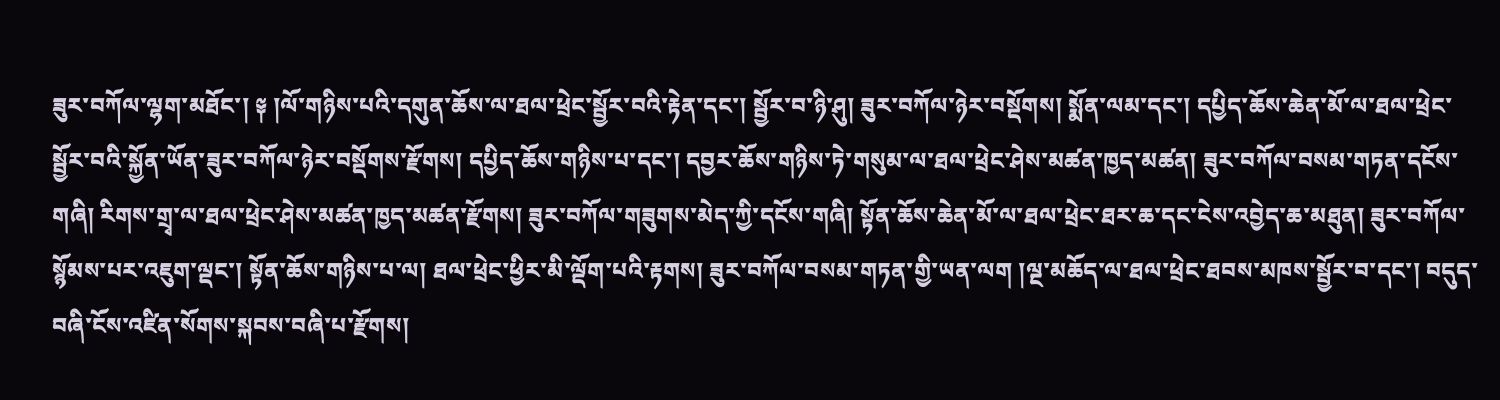ཟུར་བཀོལ་ལྷག་མཐོང་། ༈ །ལོ་གཉིས་པའི་དགུན་ཆོས་ལ་ཐལ་ཕྲེང་སྦྱོར་བའི་རྟེན་དང་། སྦྱོར་བ་ཉི་ཤུ། ཟུར་བཀོལ་ཉེར་བསྡོགས། སྨོན་ལམ་དང་། དཔྱིད་ཆོས་ཆེན་མོ་ལ་ཐལ་ཕྲེང་སྦྱོར་བའི་སྐྱོན་ཡོན་ཟུར་བཀོལ་ཉེར་བསྡོགས་རྫོགས། དཔྱིད་ཆོས་གཉིས་པ་དང་། དབྱར་ཆོས་གཉིས་ཏེ་གསུམ་ལ་ཐལ་ཕྲེང་ཤེས་མཚན་ཁྱད་མཚན། ཟུར་བཀོལ་བསམ་གཏན་དངོས་གཞི། རིགས་གྲྭ་ལ་ཐལ་ཕྲེང་ཤེས་མཚན་ཁྱད་མཚན་རྫོགས། ཟུར་བཀོལ་གཟུགས་མེད་ཀྱི་དངོས་གཞི། སྟོན་ཆོས་ཆེན་མོ་ལ་ཐལ་ཕྲེང་ཐར་ཆ་དང་ངེས་འབྱེད་ཆ་མཐུན། ཟུར་བཀོལ་སྙོམས་པར་འཇུག་ལྡང་། སྟོན་ཆོས་གཉིས་པ་ལ། ཐལ་ཕྲེང་ཕྱིར་མི་ལྡོག་པའི་རྟགས། ཟུར་བཀོལ་བསམ་གཏན་གྱི་ཡན་ལག །ལྔ་མཆོད་ལ་ཐལ་ཕྲེང་ཐབས་མཁས་སྦྱོར་བ་དང་། བདུད་བཞི་ངོས་འཛིན་སོགས་སྐབས་བཞི་པ་རྫོགས།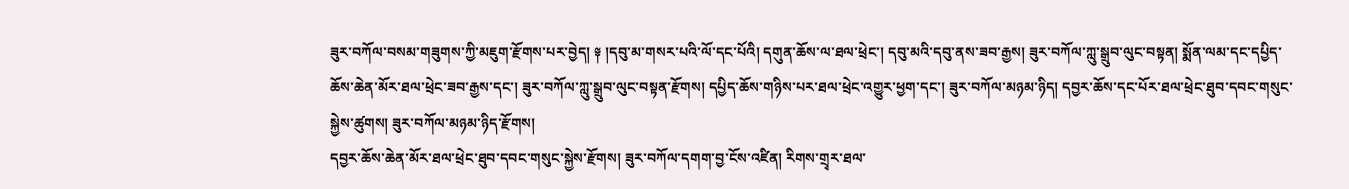ཟུར་བཀོལ་བསམ་གཟུགས་ཀྱི་མཇུག་རྫོགས་པར་བྱེད། ༈ །དབུ་མ་གསར་པའི་ལོ་དང་པོའི། དགུན་ཆོས་ལ་ཐལ་ཕྲེང་། དབུ་མའི་དབུ་ནས་ཟབ་རྒྱས། ཟུར་བཀོལ་ཀླུ་སྒྲུབ་ལུང་བསྟན། སྨོན་ལམ་དང་དཔྱིད་ཆོས་ཆེན་མོར་ཐལ་ཕྲེང་ཟབ་རྒྱས་དང་། ཟུར་བཀོལ་ཀླུ་སྒྲུབ་ལུང་བསྟན་རྫོགས། དཔྱིད་ཆོས་གཉིས་པར་ཐལ་ཕྲེང་འགྱུར་ཕྱག་དང་། ཟུར་བཀོལ་མཉམ་ཉིད། དབྱར་ཆོས་དང་པོར་ཐལ་ཕྲེང་ཐུབ་དབང་གསུང་སྐྱེས་ཚུགས། ཟུར་བཀོལ་མཉམ་ཉིད་རྫོགས།
དབྱར་ཆོས་ཆེན་མོར་ཐལ་ཕྲེང་ཐུབ་དབང་གསུང་སྐྱེས་རྫོགས། ཟུར་བཀོལ་དགག་བྱ་ངོས་འཛིན། རིགས་གྲྭར་ཐལ་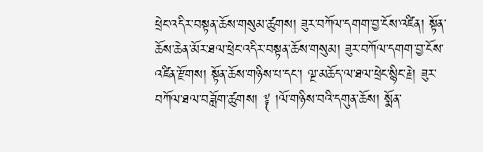ཕྲེང་འདིར་བསྟན་ཆོས་གསུམ་ཚུགས། ཟུར་བཀོལ་དགག་བྱ་ངོས་འཛིན། སྟོན་ཆོས་ཆེན་མོར་ཐལ་ཕྲེང་འདིར་བསྟན་ཆོས་གསུམ། ཟུར་བཀོལ་དགག་བྱ་ངོས་འཛིན་རྫོགས། སྟོན་ཆོས་གཉིས་པ་དང་། ལྔ་མཆོད་ལ་ཐལ་ཕྲེང་སྙིང་རྗེ། ཟུར་བཀོལ་ཐལ་བཟློག་ཚུགས། ༈ །ལོ་གཉིས་བའི་དགུན་ཆོས། སྨོན་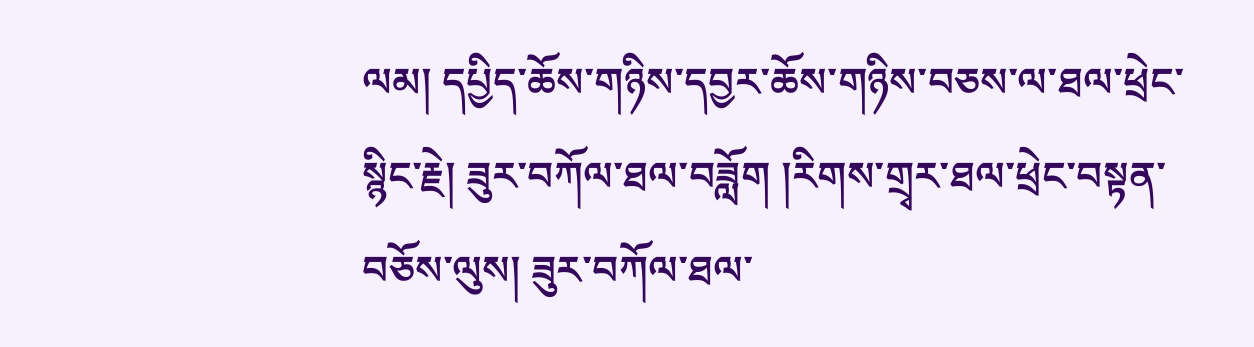ལམ། དཔྱིད་ཆོས་གཉིས་དབྱར་ཆོས་གཉིས་བཅས་ལ་ཐལ་ཕྲེང་སྙིང་རྗེ། ཟུར་བཀོལ་ཐལ་བཟློག །རིགས་གྲྭར་ཐལ་ཕྲེང་བསྟན་བཅོས་ལུས། ཟུར་བཀོལ་ཐལ་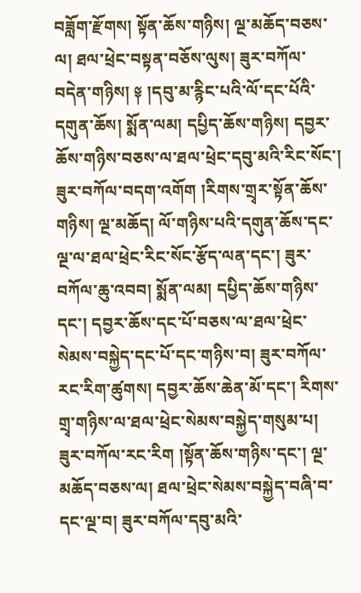བཟློག་རྫོགས། སྟོན་ཆོས་གཉིས། ལྔ་མཆོད་བཅས་ལ། ཐལ་ཕྲེང་བསྟན་བཅོས་ལུས། ཟུར་བཀོལ་བདེན་གཉིས། ༈ །དབུ་མ་རྙིང་པའི་ལོ་དང་པོའི་དགུན་ཆོས། སྨོན་ལམ། དཔྱིད་ཆོས་གཉིས། དབྱར་ཆོས་གཉིས་བཅས་ལ་ཐལ་ཕྲེང་དབུ་མའི་རིང་སོང་། ཟུར་བཀོལ་བདག་འགོག །རིགས་གྲྭར་སྟོན་ཆོས་གཉིས། ལྔ་མཆོད། ལོ་གཉིས་པའི་དགུན་ཆོས་དང་ལྔ་ལ་ཐལ་ཕྲེང་རིང་སོང་རྩོད་ལན་དང་། ཟུར་བཀོལ་ཆུ་འབབ། སྨོན་ལམ། དཔྱིད་ཆོས་གཉིས་དང་། དབྱར་ཆོས་དང་པོ་བཅས་ལ་ཐལ་ཕྲེང་སེམས་བསྐྱེད་དང་པོ་དང་གཉིས་བ། ཟུར་བཀོལ་རང་རིག་ཚུགས། དབྱར་ཆོས་ཆེན་མོ་དང་། རིགས་གྲྭ་གཉིས་ལ་ཐལ་ཕྲེང་སེམས་བསྐྱེད་གསུམ་པ། ཟུར་བཀོལ་རང་རིག །སྟོན་ཆོས་གཉིས་དང་། ལྔ་མཆོད་བཅས་ལ། ཐལ་ཕྲེང་སེམས་བསྐྱེད་བཞི་བ་དང་ལྔ་བ། ཟུར་བཀོལ་དབུ་མའི་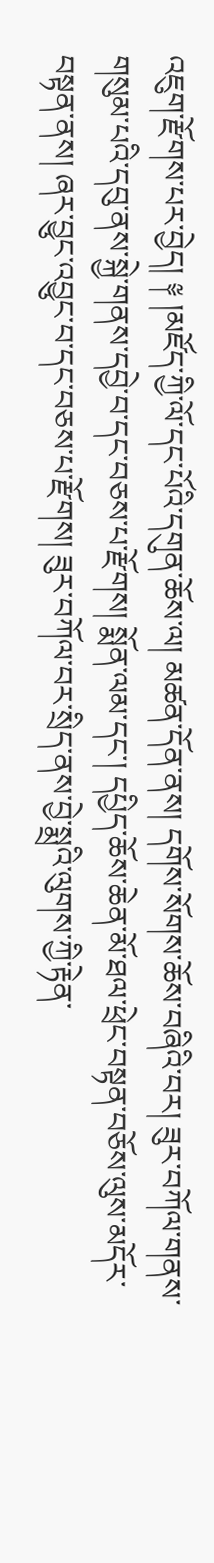འཇུག་རྫོགས་པར་བྱེད། ༈ །མཛོད་ཀྱི་ལོ་དང་པོའི་དགུན་ཆོས་ལ། མཚན་དོན་ནས། དགོས་སོགས་ཆོས་བཞིའི་བར། ཟུར་བཀོལ་གནས་གསུམ་པའི་དབུ་ནས་སྐྱེ་གནས་དབྱེ་བ་དང་བཅས་པ་རྫོགས། སྨོན་ལམ་དང་། དཔྱིད་ཆོས་ཆེན་མོ་ཐལ་ཕྲེང་བསྟན་བཅོས་ལུས་མདོར་བསྟན་ནས། ཞར་བྱུང་འབྱུང་བ་དང་བཅས་པ་རྫོགས། ཟུར་བཀོལ་བར་སྲིད་ནས་བྱེ་སྨྲའི་ལུགས་ཀྱི་རྟེན་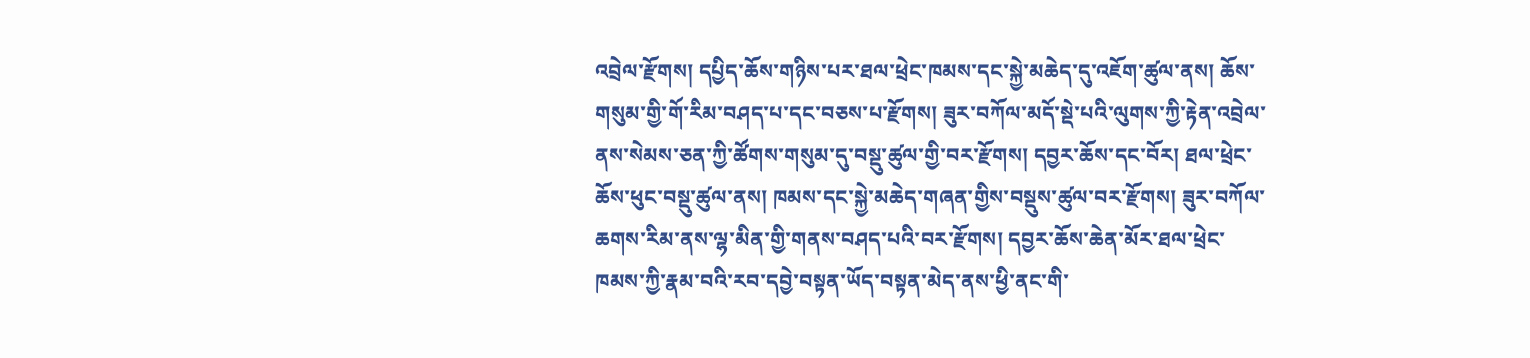འབྲེལ་རྫོགས། དཔྱིད་ཆོས་གཉིས་པར་ཐལ་ཕྲེང་ཁམས་དང་སྐྱེ་མཆེད་དུ་འཇོག་ཚུལ་ནས། ཆོས་གསུམ་གྱི་གོ་རིམ་བཤད་པ་དང་བཅས་པ་རྫོགས། ཟུར་བཀོལ་མདོ་སྡེ་པའི་ལུགས་ཀྱི་རྟེན་འབྲེལ་ནས་སེམས་ཅན་ཀྱི་ཚོགས་གསུམ་དུ་བསྡུ་ཚུལ་གྱི་བར་རྫོགས། དབྱར་ཆོས་དང་བོར། ཐལ་ཕྲེང་ཆོས་ཕུང་བསྡུ་ཚུལ་ནས། ཁམས་དང་སྐྱེ་མཆེད་གཞན་གྱིས་བསྡུས་ཚུལ་བར་རྫོགས། ཟུར་བཀོལ་ཆགས་རིམ་ནས་ལྷ་མིན་གྱི་གནས་བཤད་པའི་བར་རྫོགས། དབྱར་ཆོས་ཆེན་མོར་ཐལ་ཕྲེང་ཁམས་ཀྱི་རྣམ་བའི་རབ་དབྱེ་བསྟན་ཡོད་བསྟན་མེད་ནས་ཕྱི་ནང་གི་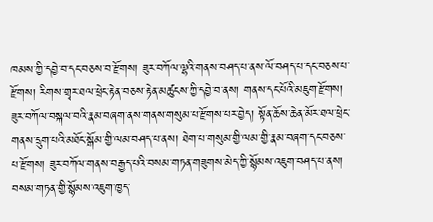ཁམས་ཀྱི་དབྱེ་བ་དང་བཅས་བ་རྫོགས། ཟུར་བཀོལ་ལྷའི་གནས་བཤད་པ་ནས་ལོ་བཤད་པ་དང་བཅས་པ་རྫོགས། རིགས་གྲྭར་ཐལ་ཕྲེང་རྟེན་བཅས་རྟེན་མཚུངས་ཀྱི་དབྱེ་བ་ནས། གནས་དང་པོའི་མཇུག་རྫོགས། ཟུར་བཀོལ་བསྐལ་བའི་རྣམ་བཞག་ནས་གནས་གསུམ་པ་རྫོགས་པར་བྱེད། སྟོན་ཆོས་ཆེན་མོར་ཐལ་ཕྲེང་གནས་དྲུག་པའི་མཐོང་སྒོམ་གྱི་ལམ་བཤད་པ་ནས། ཐེག་པ་གསུམ་གྱི་ལམ་གྱི་རྣམ་བཞག་དང་བཅས་པ་རྫོགས། ཟུར་བཀོལ་གནས་བརྒྱད་པའི་བསམ་གཏན་གཟུགས་མེད་ཀྱི་སྙོམས་འཇུག་བཤད་པ་ནས། བསམ་གཏན་གྱི་སྙོམས་འཇུག་ཁྱད་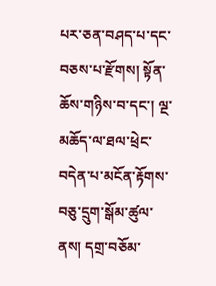པར་ཅན་བཤད་པ་དང་བཅས་པ་རྫོགས། སྟོན་ཆོས་གཉིས་བ་དང་། ལྔ་མཆོད་ལ་ཐལ་ཕྲེང་བདེན་པ་མངོན་རྟོགས་བཅུ་དྲུག་སྒོམ་ཚུལ་ནས། དགྲ་བཅོམ་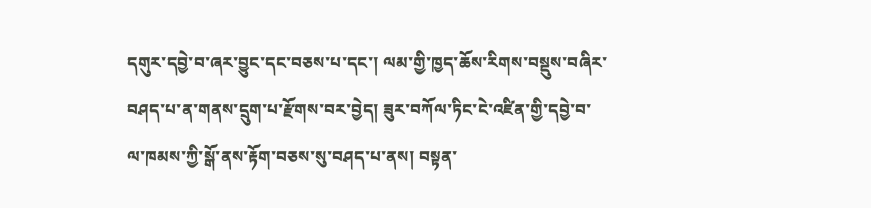དགུར་དབྱེ་བ་ཞར་བྱུང་དང་བཅས་པ་དང་། ལམ་གྱི་ཁྱད་ཆོས་རིགས་བསྡུས་བཞིར་བཤད་པ་ན་གནས་དྲུག་པ་རྫོགས་བར་བྱེད། ཟུར་བཀོལ་ཏིང་ངེ་འཛིན་གྱི་དབྱེ་བ་ལ་ཁམས་ཀྱི་སྒོ་ནས་རྟོག་བཅས་སུ་བཤད་པ་ནས། བསྟན་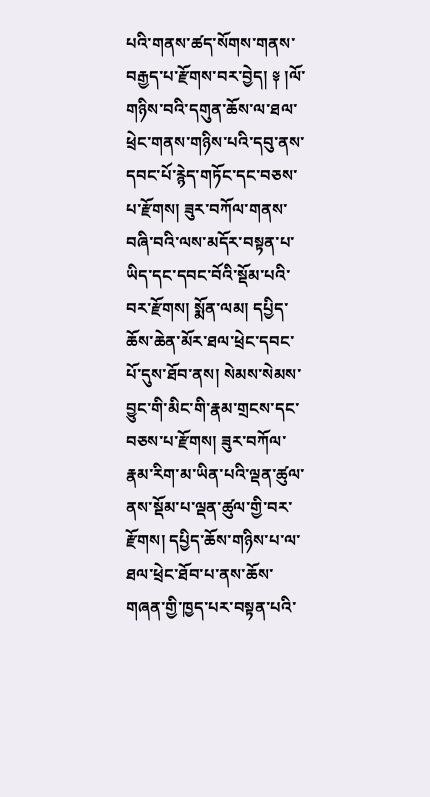པའི་གནས་ཚད་སོགས་གནས་བརྒྱད་པ་རྫོགས་བར་བྱེད། ༈ །ལོ་གཉིས་བའི་དགུན་ཆོས་ལ་ཐལ་ཕྲེང་གནས་གཉིས་པའི་དབུ་ནས་དབང་པོ་རྙེད་གཏོང་དང་བཅས་པ་རྫོགས། ཟུར་བཀོལ་གནས་བཞི་བའི་ལས་མདོར་བསྟན་པ་ཡིད་དང་དབང་བོའི་སྡོམ་པའི་བར་རྫོགས། སྨོན་ལམ། དཔྱིད་ཆོས་ཆེན་མོར་ཐལ་ཕྲེང་དབང་པོ་དུས་ཐོབ་ནས། སེམས་སེམས་བྱུང་གི་མིང་གི་རྣམ་གྲངས་དང་བཅས་པ་རྫོགས། ཟུར་བཀོལ་རྣམ་རིག་མ་ཡིན་པའི་ལྡན་ཚུལ་ནས་སྡོམ་པ་ལྡན་ཚུལ་གྱི་བར་རྫོགས། དཔྱིད་ཆོས་གཉིས་པ་ལ་ཐལ་ཕྲེང་ཐོབ་པ་ནས་ཆོས་གཞན་གྱི་ཁྱད་པར་བསྟན་པའི་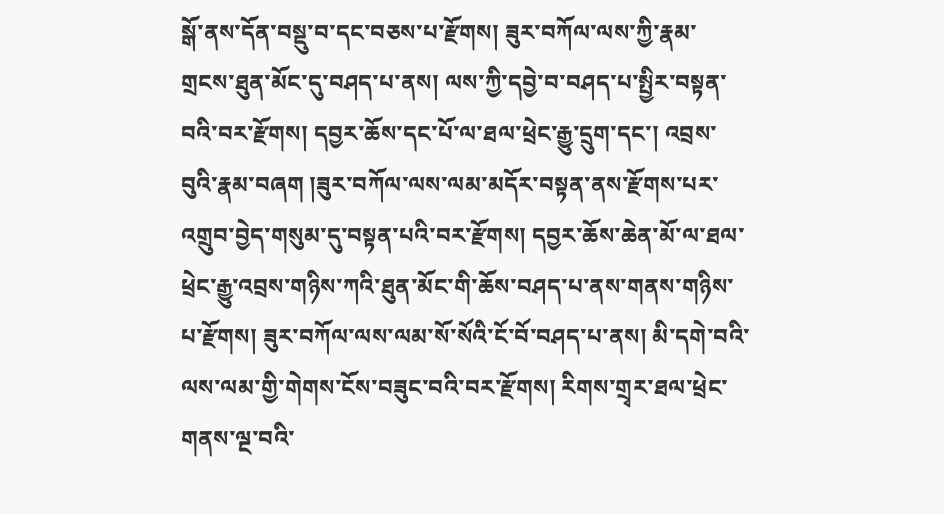སྒོ་ནས་དོན་བསྡུ་བ་དང་བཅས་པ་རྫོགས། ཟུར་བཀོལ་ལས་ཀྱི་རྣམ་གྲངས་ཐུན་མོང་དུ་བཤད་པ་ནས། ལས་ཀྱི་དབྱེ་བ་བཤད་པ་སྤྱིར་བསྟན་བའི་བར་རྫོགས། དབྱར་ཆོས་དང་པོ་ལ་ཐལ་ཕྲེང་རྒྱུ་དྲུག་དང་། འབྲས་བུའི་རྣམ་བཞག །ཟུར་བཀོལ་ལས་ལམ་མདོར་བསྟན་ནས་རྫོགས་པར་འགྲུབ་བྱེད་གསུམ་དུ་བསྟན་པའི་བར་རྫོགས། དབྱར་ཆོས་ཆེན་མོ་ལ་ཐལ་ཕྲེང་རྒྱུ་འབྲས་གཉིས་ཀའི་ཐུན་མོང་གི་ཆོས་བཤད་པ་ནས་གནས་གཉིས་པ་རྫོགས། ཟུར་བཀོལ་ལས་ལམ་སོ་སོའི་ངོ་བོ་བཤད་པ་ནས། མི་དགེ་བའི་ལས་ལམ་གྱི་གེགས་ངོས་བཟུང་བའི་བར་རྫོགས། རིགས་གྲྭར་ཐལ་ཕྲེང་གནས་ལྔ་བའི་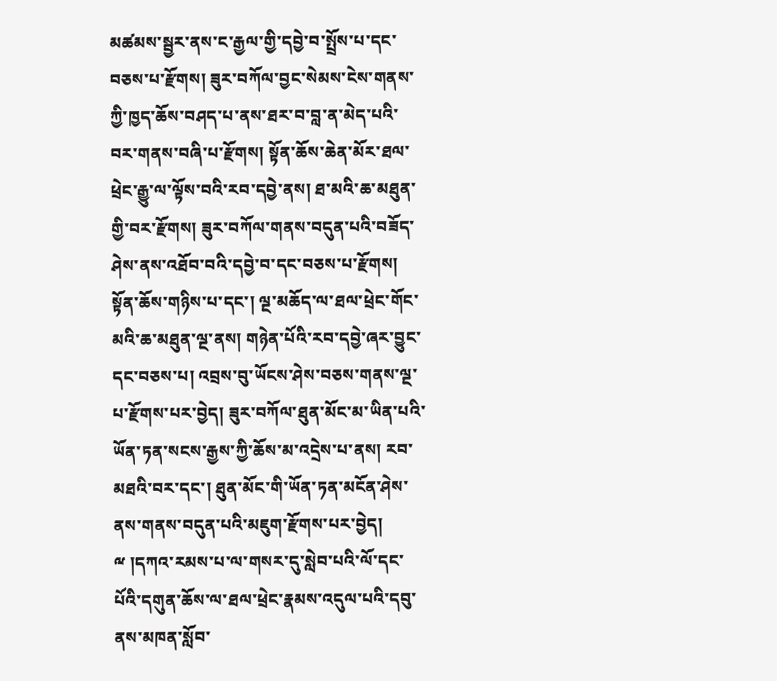མཚམས་སྦྱར་ནས་ང་རྒྱལ་གྱི་དབྱེ་བ་སྤྲོས་པ་དང་བཅས་པ་རྫོགས། ཟུར་བཀོལ་བྱང་སེམས་ངེས་གནས་ཀྱི་ཁྱད་ཆོས་བཤད་པ་ནས་ཐར་བ་བླ་ན་མེད་པའི་བར་གནས་བཞི་པ་རྫོགས། སྟོན་ཆོས་ཆེན་མོར་ཐལ་ཕྲེང་རྒྱུ་ལ་ལྟོས་བའི་རབ་དབྱེ་ནས། ཐ་མའི་ཆ་མཐུན་གྱི་བར་རྫོགས། ཟུར་བཀོལ་གནས་བདུན་པའི་བཟོད་ཤེས་ནས་འཐོབ་བའི་དབྱེ་བ་དང་བཅས་པ་རྫོགས། སྟོན་ཆོས་གཉིས་པ་དང་། ལྔ་མཆོད་ལ་ཐལ་ཕྲེང་གོང་མའི་ཆ་མཐུན་ལྔ་ནས། གཉེན་པོའི་རབ་དབྱེ་ཞར་བྱུང་དང་བཅས་པ། འབྲས་བུ་ཡོངས་ཤེས་བཅས་གནས་ལྔ་པ་རྫོགས་པར་བྱེད། ཟུར་བཀོལ་ཐུན་མོང་མ་ཡིན་པའི་ཡོན་ཏན་སངས་རྒྱས་ཀྱི་ཆོས་མ་འདྲེས་པ་ནས། རབ་མཐའི་བར་དང་། ཐུན་མོང་གི་ཡོན་ཏན་མངོན་ཤེས་ནས་གནས་བདུན་པའི་མཇུག་རྫོགས་པར་བྱེད། ྋ །དཀའ་རམས་པ་ལ་གསར་དུ་སླེབ་པའི་ལོ་དང་པོའི་དགུན་ཆོས་ལ་ཐལ་ཕྲེང་རྣམས་འདུལ་པའི་དབུ་ནས་མཁན་སློབ་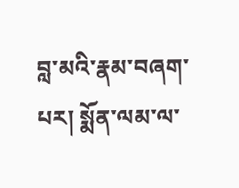བླ་མའི་རྣམ་བཞག་པར། སྨོན་ལམ་ལ་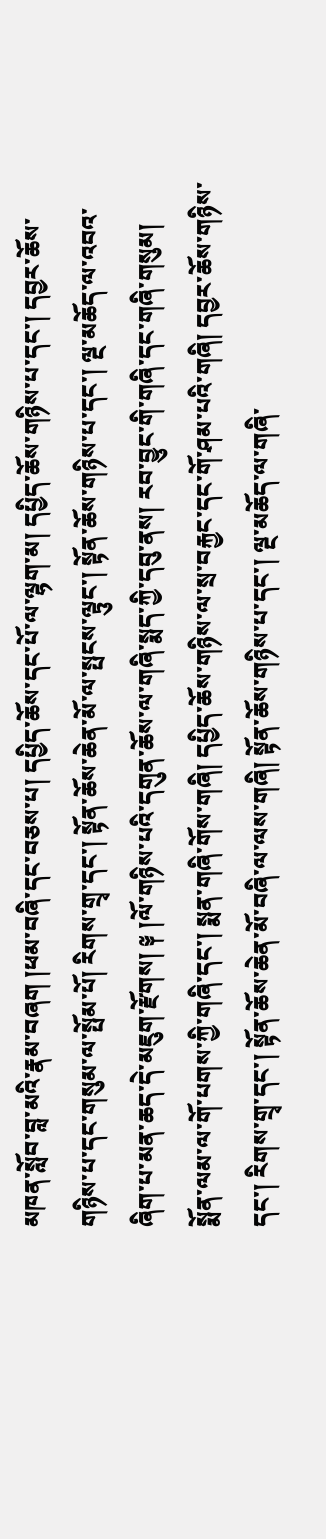མཁན་སློབ་བླ་མའི་རྣམ་བཞག །ཕམ་བཞི་དང་བཅས་པ། དཔྱིད་ཆོས་དང་པོ་ལ་ལྷག་མ། དཔྱིད་ཆོས་གཉིས་པ་དང་། དབྱར་ཆོས་གཉིས་པ་དང་གསུམ་ལ་སྤོམ་པོ། རིགས་གྲྭ་དང་། སྟོན་ཆོས་ཆེན་མོ་ལ་སྤངས་ལྟུང་། སྟོན་ཆོས་གཉིས་པ་དང་། ལྔ་མཆོད་ལ་འབའ་ཞིག་པ་མན་ཆད་དེ་མཇུག་རྫོགས། ༈ །ལོ་གཉིས་པའི་དགུན་ཆོས་ལ་གཞི་སྨད་ཀྱི་དབུ་ནས། རབ་བྱུང་གི་གཞི་དང་གཞི་གསུམ། སྨོན་ལམ་ལ་གོ་པགས་ཀྱི་གཞི་དང་། སྨན་གཞི་གོས་གཞི། དཔྱིད་ཆོས་གཉིས་ལ་སྲ་བརྐྱང་དང་གོ་ཤམ་པའི་གཞི། དབྱར་ཆོས་གཉིས་དང་། རིགས་གྲྭ་དང་། སྟོན་ཆོས་ཆེན་མོ་བཞི་ལ་ལས་གཞི། སྟོན་ཆོས་གཉིས་པ་དང་། ལྔ་མཆོད་ལ་གཞི་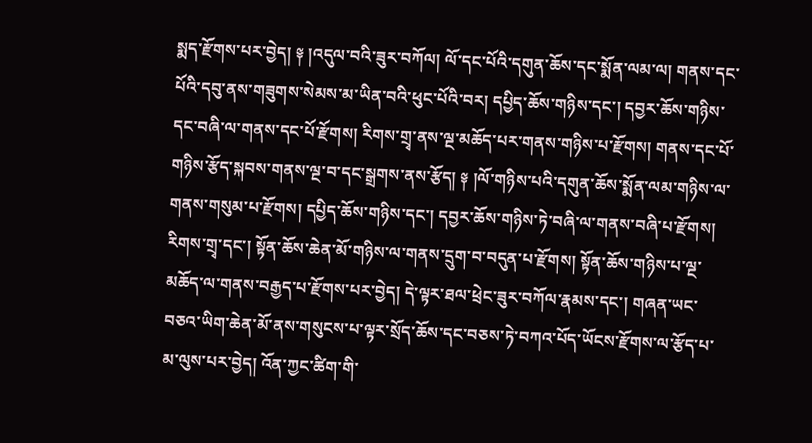སྨད་རྫོགས་པར་བྱེད། ༈ །འདུལ་བའི་ཟུར་བཀོལ། ལོ་དང་པོའི་དགུན་ཆོས་དང་སྨོན་ལམ་ལ། གནས་དང་པོའི་དབུ་ནས་གཟུགས་སེམས་མ་ཡིན་བའི་ཕུང་པོའི་བར། དཔྱིད་ཆོས་གཉིས་དང་། དབྱར་ཆོས་གཉིས་དང་བཞི་ལ་གནས་དང་པོ་རྫོགས། རིགས་གྲྭ་ནས་ལྔ་མཆོད་པར་གནས་གཉིས་པ་རྫོགས། གནས་དང་པོ་གཉིས་རྩོད་སྐབས་གནས་ལྔ་བ་དང་སྒྲགས་ནས་རྩོད། ༈ །ལོ་གཉིས་པའི་དགུན་ཆོས་སྨོན་ལམ་གཉིས་ལ་གནས་གསུམ་པ་རྫོགས། དཔྱིད་ཆོས་གཉིས་དང་། དབྱར་ཆོས་གཉིས་ཏེ་བཞི་ལ་གནས་བཞི་པ་རྫོགས། རིགས་གྲྭ་དང་། སྟོན་ཆོས་ཆེན་མོ་གཉིས་ལ་གནས་དྲུག་བ་བདུན་པ་རྫོགས། སྟོན་ཆོས་གཉིས་པ་ལྔ་མཆོད་ལ་གནས་བརྒྱད་པ་རྫོགས་པར་བྱེད། དེ་ལྟར་ཐལ་ཕྲེང་ཟུར་བཀོལ་རྣམས་དང་། གཞན་ཡང་བཅའ་ཡིག་ཆེན་མོ་ནས་གསུངས་པ་ལྟར་སྲོད་ཆོས་དང་བཅས་ཏེ་བཀའ་པོད་ཡོངས་རྫོགས་ལ་རྩོད་པ་མ་ལུས་པར་བྱེད། འོན་ཀྱང་ཚིག་གི་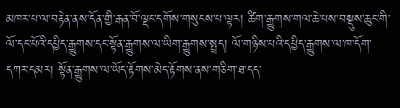མཁར་པ་ལ་བརྟེན་ནས་དོན་གྱི་རྒན་བོ་ལྡང་དགོས་གསུངས་པ་ལྟར། ཚིག་རྒྱུགས་གལ་ཆེ་པས་བསྡུས་ཆུང་གི་ལོ་དང་པོའི་དཔྱིད་རྒྱུགས་དང་སྟོན་རྒྱུགས་ལ་ཡིག་རྒྱུགས་སྤྲད། ལོ་གཉིས་པའི་དཔྱིད་རྒྱུགས་ལ་ཁ་དོག་དཀར་དམར། སྟོན་རྒྱུགས་ལ་ཡོད་རྟོགས་མེད་རྟོགས་ནས་གཅིག་ཐ་དད་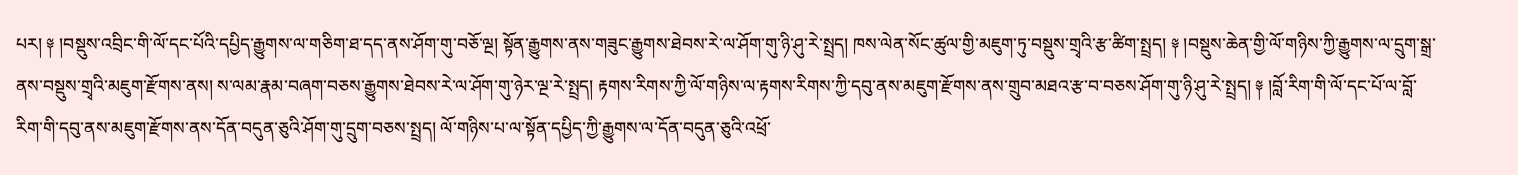པར། ༈ །བསྡུས་འབྲིང་གི་ལོ་དང་པོའི་དཔྱིད་རྒྱུགས་ལ་གཅིག་ཐ་དད་ནས་ཤོག་གུ་བཅོ་ལྔ། སྟོན་རྒྱུགས་ནས་གཟུང་རྒྱུགས་ཐེབས་རེ་ལ་ཤོག་གུ་ཉི་ཤུ་རེ་སྤྲད། ཁས་ལེན་སོང་ཚུལ་གྱི་མཇུག་ཏུ་བསྡུས་གྲྭའི་རྩ་ཚིག་སྤྲད། ༈ །བསྡུས་ཆེན་གྱི་ལོ་གཉིས་ཀྱི་རྒྱུགས་ལ་དྲུག་སྒྲ་ནས་བསྡུས་གྲྭའི་མཇུག་རྫོགས་ནས། ས་ལམ་རྣམ་བཞག་བཅས་རྒྱུགས་ཐེབས་རེ་ལ་ཤོག་གུ་ཉེར་ལྔ་རེ་སྤྲད། རྟགས་རིགས་ཀྱི་ལོ་གཉིས་ལ་རྟགས་རིགས་ཀྱི་དབུ་ནས་མཇུག་རྫོགས་ནས་གྲུབ་མཐའ་རྩ་བ་བཅས་ཤོག་གུ་ཉི་ཤུ་རེ་སྤྲད། ༈ །བློ་རིག་གི་ལོ་དང་པོ་ལ་བློ་རིག་གི་དབུ་ནས་མཇུག་རྫོགས་ནས་དོན་བདུན་ཅུའི་ཤོག་གུ་དྲུག་བཅས་སྤྲད། ལོ་གཉིས་པ་ལ་སྟོན་དཔྱིད་ཀྱི་རྒྱུགས་ལ་དོན་བདུན་ཅུའི་འཕྲོ་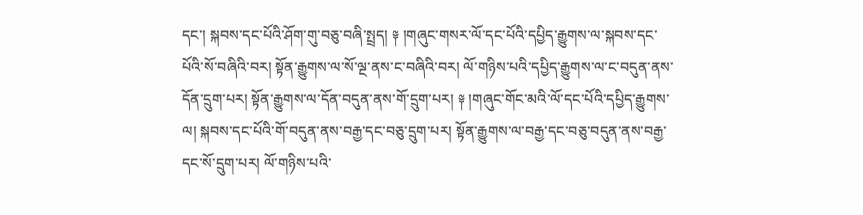དང་། སྐབས་དང་པོའི་ཤོག་གུ་བཅུ་བཞི་སྤྲད། ༈ །གཞུང་གསར་ལོ་དང་པོའི་དཔྱིད་རྒྱུགས་ལ་སྐབས་དང་པོའི་སོ་བཞིའི་བར། སྟོན་རྒྱུགས་ལ་སོ་ལྔ་ནས་ང་བཞིའི་བར། ལོ་གཉིས་པའི་དཔྱིད་རྒྱུགས་ལ་ང་བདུན་ནས་དོན་དྲུག་པར། སྟོན་རྒྱུགས་ལ་དོན་བདུན་ནས་གོ་དྲུག་པར། ༈ །གཞུང་གོང་མའི་ལོ་དང་པོའི་དཔྱིད་རྒྱུགས་ལ། སྐབས་དང་པོའི་གོ་བདུན་ནས་བརྒྱ་དང་བཅུ་དྲུག་པར། སྟོན་རྒྱུགས་ལ་བརྒྱ་དང་བཅུ་བདུན་ནས་བརྒྱ་དང་སོ་དྲུག་པར། ལོ་གཉིས་པའི་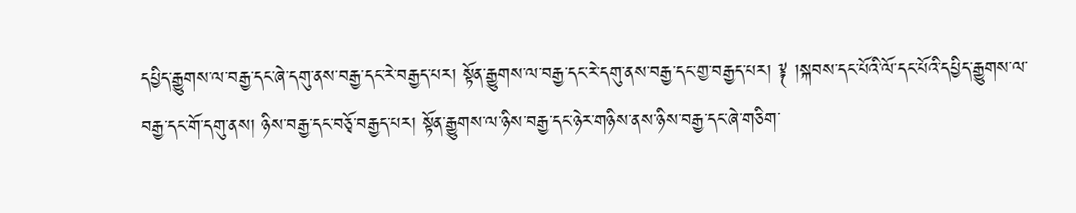དཔྱིད་རྒྱུགས་ལ་བརྒྱ་དང་ཞེ་དགུ་ནས་བརྒྱ་དང་རེ་བརྒྱད་པར། སྟོན་རྒྱུགས་ལ་བརྒྱ་དང་རེ་དགུ་ནས་བརྒྱ་དང་གྱ་བརྒྱད་པར། ༈ །སྐབས་དང་པོའི་ལོ་དང་པོའི་དཔྱིད་རྒྱུགས་ལ་བརྒྱ་དང་གོ་དགུ་ནས། ཉིས་བརྒྱ་དང་བཅྭོ་བརྒྱད་པར། སྟོན་རྒྱུགས་ལ་ཉིས་བརྒྱ་དང་ཉེར་གཉིས་ནས་ཉིས་བརྒྱ་དང་ཞེ་གཅིག་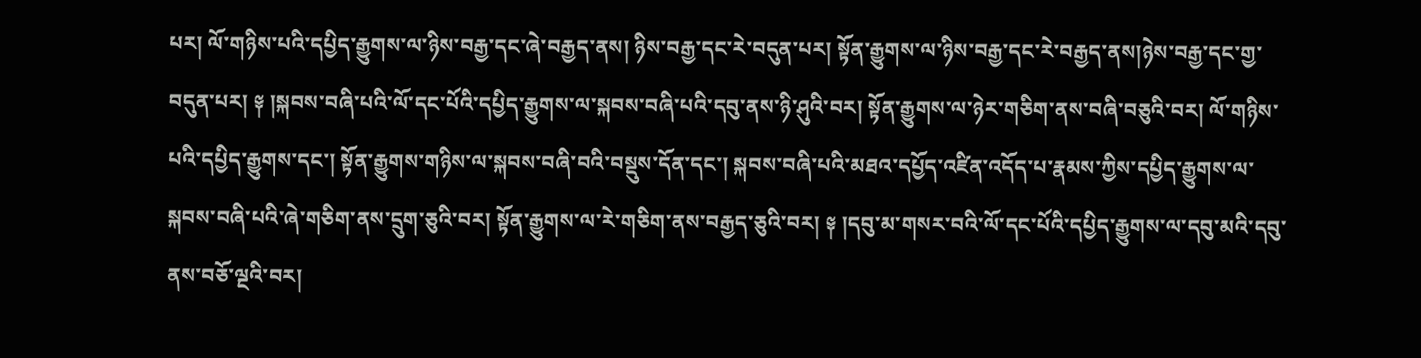པར། ལོ་གཉིས་པའི་དཔྱིད་རྒྱུགས་ལ་ཉིས་བརྒྱ་དང་ཞེ་བརྒྱད་ནས། ཉིས་བརྒྱ་དང་རེ་བདུན་པར། སྟོན་རྒྱུགས་ལ་ཉིས་བརྒྱ་དང་རེ་བརྒྱད་ནས།ཉེས་བརྒྱ་དང་གྱ་བདུན་པར། ༈ །སྐབས་བཞི་པའི་ལོ་དང་པོའི་དཔྱིད་རྒྱུགས་ལ་སྐབས་བཞི་པའི་དབུ་ནས་ཉི་ཤུའི་བར། སྟོན་རྒྱུགས་ལ་ཉེར་གཅིག་ནས་བཞི་བཅུའི་བར། ལོ་གཉིས་པའི་དཔྱིད་རྒྱུགས་དང་། སྟོན་རྒྱུགས་གཉིས་ལ་སྐབས་བཞི་བའི་བསྡུས་དོན་དང་། སྐབས་བཞི་པའི་མཐའ་དཔྱོད་འཛིན་འདོད་པ་རྣམས་ཀྱིས་དཔྱིད་རྒྱུགས་ལ་སྐབས་བཞི་པའི་ཞེ་གཅིག་ནས་དྲུག་ཅུའི་བར། སྟོན་རྒྱུགས་ལ་རེ་གཅིག་ནས་བརྒྱད་ཅུའི་བར། ༈ །དབུ་མ་གསར་བའི་ལོ་དང་པོའི་དཔྱིད་རྒྱུགས་ལ་དབུ་མའི་དབུ་ནས་བཅོ་ལྔའི་བར།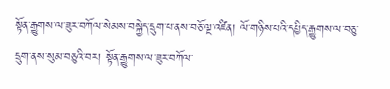སྟོན་རྒྱུགས་ལ་ཟུར་བཀོལ་སེམས་བསྐྱེད་དྲུག་པ་ནས་བཅོ་ལྔ་འཛིན། ལོ་གཉིས་པའི་དཔྱིད་རྒྱུགས་ལ་བཅུ་དྲུག་ནས་སུམ་བཅུའི་བར། སྟོན་རྒྱུགས་ལ་ཟུར་བཀོལ་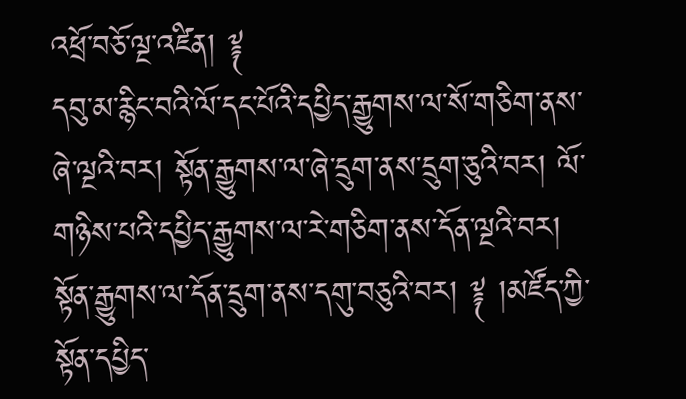འཕྲོ་བཅོ་ལྔ་འཛིན། ༈
དབུ་མ་རྙིང་བའི་ལོ་དང་པོའི་དཔྱིད་རྒྱུགས་ལ་སོ་གཅིག་ནས་ཞེ་ལྔའི་བར། སྟོན་རྒྱུགས་ལ་ཞེ་དྲུག་ནས་དྲུག་ཅུའི་བར། ལོ་གཉིས་པའི་དཔྱིད་རྒྱུགས་ལ་རེ་གཅིག་ནས་དོན་ལྔའི་བར། སྟོན་རྒྱུགས་ལ་དོན་དྲུག་ནས་དགུ་བཅུའི་བར། ༈ །མཛོད་ཀྱི་སྟོན་དཔྱིད་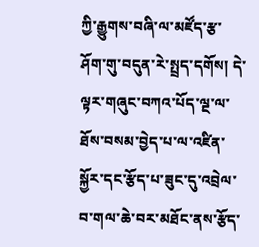ཀྱི་རྒྱུགས་བཞི་ལ་མཛོད་རྩ་ཤོག་གུ་བདུན་རེ་སྤྲད་དགོས། དེ་ལྟར་གཞུང་བཀའ་པོད་ལྔ་ལ་ཐོས་བསམ་བྱེད་པ་ལ་འཛིན་སྐྱོར་དང་རྩོད་པ་ཟུང་དུ་འབྲེལ་བ་གལ་ཆེ་བར་མཐོང་ནས་རྩོད་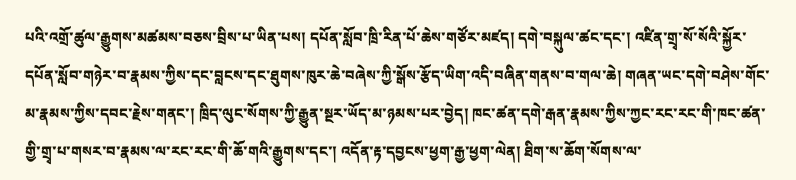པའི་འགྲོ་ཚུལ་རྒྱུགས་མཚམས་བཅས་བྲིས་པ་ཡིན་པས། དཔོན་སློབ་ཁྲི་རིན་པོ་ཆེས་གཙོར་མཛད། དགེ་བསྐུལ་ཚང་དང་། འཛིན་གྲྭ་སོ་སོའི་སྐྱོར་དཔོན་སློབ་གཉེར་བ་རྣམས་ཀྱིས་དང་བླངས་དང་ཐུགས་ཁུར་ཆེ་བཞེས་ཀྱི་སྒོས་རྩོད་ཡིག་འདི་བཞིན་གནས་བ་གལ་ཆེ། གཞན་ཡང་དགེ་བཤེས་གོང་མ་རྣམས་ཀྱིས་དབང་རྗེས་གནང་། ཁྲིད་ལུང་སོགས་ཀྱི་རྒྱུན་སྔར་ཡོད་མ་ཉམས་པར་བྱེད། ཁང་ཚན་དགེ་རྒན་རྣམས་ཀྱིས་ཀྱང་རང་རང་གི་ཁང་ཚན་གྱི་གྲྭ་པ་གསར་བ་རྣམས་ལ་རང་རང་གི་ཆོ་གའི་རྒྱུགས་དང་། འདོན་རྟ་དབྱངས་ཕྱག་རྒྱ་ཕྱག་ལེན། ཐིག་ས་ཆོག་སོགས་ལ་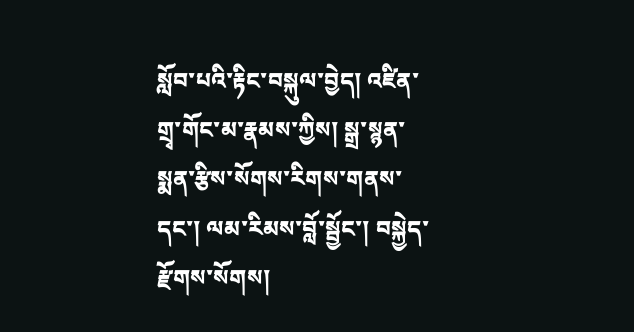སློབ་པའི་རྟིང་བསྐུལ་བྱེད། འཛིན་གྲྭ་གོང་མ་རྣམས་ཀྱིས། སྒྲ་སྙན་སྨན་རྩིས་སོགས་རིགས་གནས་དང་། ལམ་རིམས་བློ་སྦྱོང་། བསྐྱེད་རྫོགས་སོགས།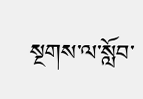སྔགས་ལ་སློབ་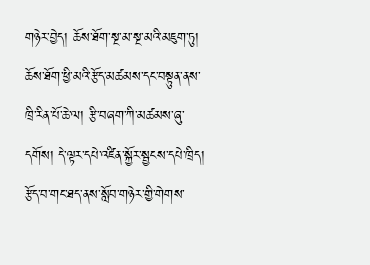གཉེར་བྱེད། ཆོས་ཐོག་སྔ་མ་སྔ་མའི་མཇུག་ཏུ། ཆོས་ཐོག་ཕྱི་མའི་རྩོད་མཚམས་དང་བསྟུན་ནས་ཁྲི་རིན་པོ་ཆེ་ལ། རྩི་བཞག་ཀི་མཚམས་ཞུ་དགོས། དེ་ལྟར་དཔེ་འཛིན་སྐྱོར་སྦྱངས་དཔེ་ཁྲིད། རྩོད་བ་གང་ཐད་ནས་སློབ་གཉེར་གྱི་གེགས་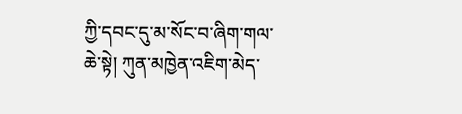ཀྱི་དབང་དུ་མ་སོང་བ་ཞིག་གལ་ཆེ་སྟེ། ཀུན་མཁྱེན་འཇིག་མེད་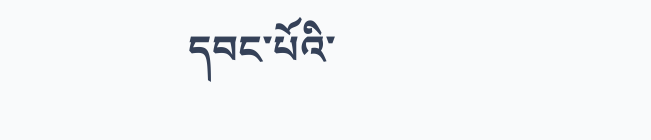དབང་པོའི་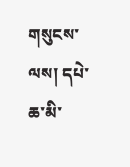གསུངས་ལས། དཔེ་ཆ་མི་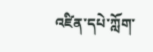འཛིན་དཔེ་ཀློག་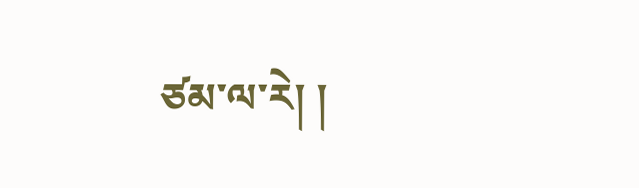ཙམ་ལ་རེ། །